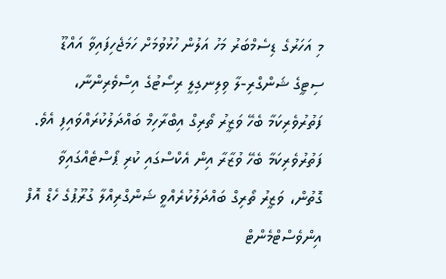މި އަހަރުގެ ޑިސެމްބަރު މަހު އަލުން ހުޅުވުމަށް ހަމަޖެހިފައިވާ އައްޑޫ ސިޓީގެ ޝަންގްރި-ލާ ވިލިނގިލީ ރިސޯޓުގެ އިސްވެރިންނާ، ފަތުރުވެރިކަމާ ބެހޭ ވަޒީރު ތޯރިގް އިބްރާހިމް ބައްދަލުކުރައްވައިފި އެވެ.
ފަތުރުވެރިކަމާ ބެހޭ ވުޒާރާ އިން އެކްސްގައި ކުރި ޕޯސްޓެއްގައިވާ ގޮތުން، ވަޒީރު ތޯރިގް ބައްދަލުކުރެއްވީ ޝަންގްރިއްލާ ގުރޫޕުގެ ހެޑް އޮފް އިންވެސްޓްމެންޓް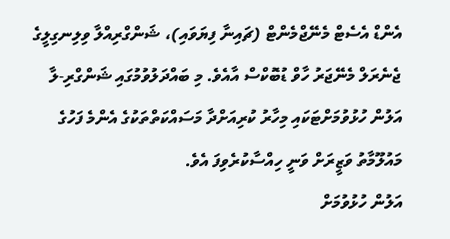އެންޑް އެސެޓް މެނޭޖްމެންޓް (ޗައިނާ ފިޔަވައި)، ޝަންގްރިއްލާ ވިލިނގިލީގެ ޖެނެރަލް މެނޭޖަރު ހާވް ޑުބޮކްސް އާއެވެ. މި ބައްދަލުވުމުގައި ޝަންގްރި-ލާ އަލުން ހުޅުވުމަށްޓަކައި މިހާރު ކުރިއަށްދާ މަސައްކަތްތަކުގެ އެންމެ ފަހުގެ މައުލޫމާތު ވަޒީރަށް ވަނީ ހިއްސާކުރެވިފަ އެވެ.
އަލުން ހުޅުވުމަށް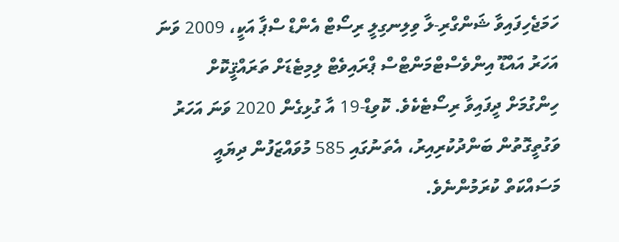ހަމަޖެހިފައިވާ ޝަންގްރި-ލާ ވިލިނގިލީ ރިސޯޓް އެންޑް ސްޕާ އަކީ، 2009 ވަނަ އަހަރު އައްޑޫ އިންވެސްޓްމަންޓްސް ޕްރައިވެޓް ލިމިޓެޑަށް ތަރައްޤީކޮށް ހިންގުމަށް ދީފައިވާ ރިސޯޓެކެވެ. ކޮވިޑް-19 އާ ގުޅިގެން 2020 ވަނަ އަހަރު ވަގުތީގޮތުން ބަންދުކުރިއިރު، އެތަނުގައި 585 މުވައްޒަފުން ދިޔައީ މަސައްކަތް ކުރަމުންނެވެ.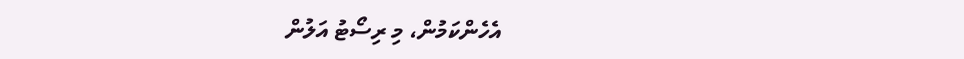އެހެންކަމުން، މި ރިސޯޓު އަލުން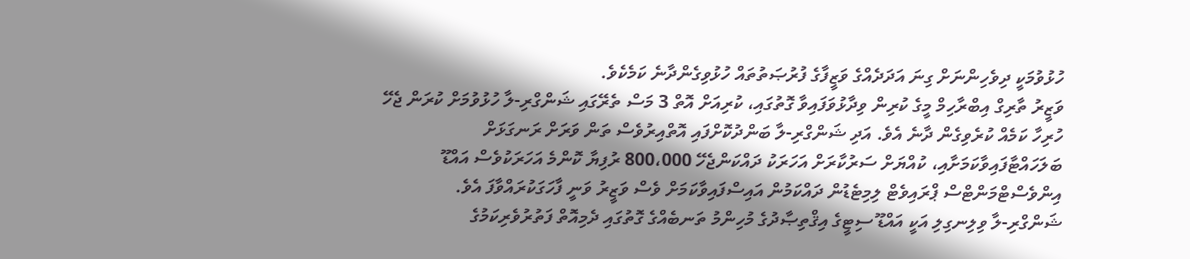ހުޅުވުމަކީ ދިވެހިންނަށް ގިނަ އަދަދެއްގެ ވަޒީފާގެ ފުރުޞަތުތައް ހުޅުވިގެންދާނެ ކަމެކެވެ.
ވަޒީރު ތާރިގް އިބްރާހިމް މީގެ ކުރިން ވިދާޅުވަފައިވާ ގޮތުގައި، ކުރިއަށް އޮތް 3 މަސް ތެރޭގައި ޝަންގްރި-ލާ ހުޅުވުމަށް ކުރަން ޖެހޭ ހުރިހާ ކަމެއް ކުރެވިގެން ދާނެ އެވެ. އަދި ޝަންގްރި-ލާ ބަންދުކޮށްފައި އޮތްއިރުވެސް ތަން ވަރަށް ރަނގަޅަށް ބަލަހައްޓާފައިވާކަމަށާއި، ކުއްޔަށް ސަރުކާރަށް އަހަރަކު ދައްކަންޖެހޭ 800،000 ރުފިޔާ ކޮންމެ އަހަރަކުވެސް އައްޑޫ އިންވެސްޓްމަންޓްސް ޕްރައިވެޓް ލިމިޓެޑުން ދައްކަމުން އައިސްފައިވާކަމަށް ވެސް ވަޒީރު ވަނީ ފާހަގަކުރައްވާފަ އެވެ.
ޝަންގްރި-ލާ ވިލިނގިލި އަކީ އައްޑޫ ސިޓީގެ އިޤްތިޞާދުގެ މުހިންމު ތަނބެއްގެ ގޮތުގައި ދެމިއޮތް ފަތުރުވެރިކަމުގެ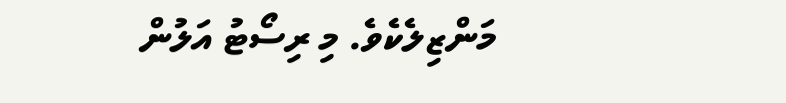މަންޒިލެކެވެ. މި ރިސޯޓު އަލުން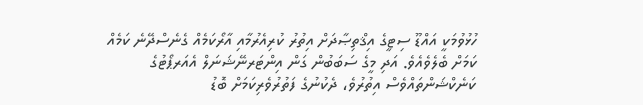ހުޅުވުމަކީ އައްޑޫ ސިޓީގެ އިޤްތިޞާދަށް އިތުރު ކުރިއެރުމާއި އާރޯކަމެއް ގެނެސްދޭނެ ކަމެއް ކަމަށް ބެލެވެއެވެ. އަދި މީގެ ސަބަބުން ގަން އިންޓަރނޭޝަނަލް އެއަރޕޯޓުގެ ކަނެކްޝަންތައްވެސް އިތުރުވެ، ދެކުނުގެ ފަތުރުވެރިކަމަށް ބޮޑު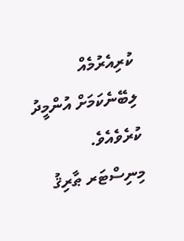ކުރިއެރުމެއް ލިބޭނެކަމަށް އުންމީދު ކުރެވެއެވެ.
މިނިސްޓަރ ޠާރިޤު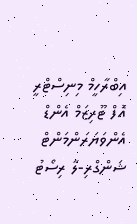އިބްރާހީމް މިނިސްޓްރީ އޮފް ޓޫރިޒަމް އެންޑް އެންވަޔަރަންމަންޓް ޝަންގްރި-ލާ ރިސޯޓު